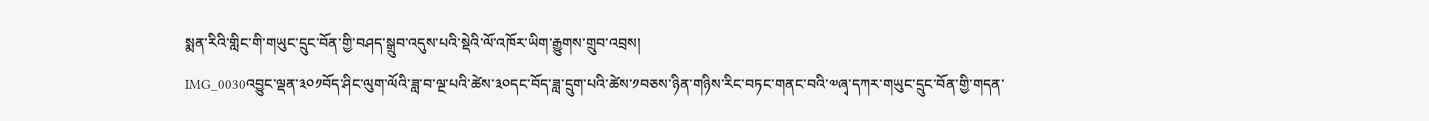སྨན་རིའི་གླིང་གི་གཡུང་དྲུང་བོན་གྱི་བཤད་སྒྲུབ་འདུས་པའི་སྡེའི་ལོ་འཁོར་ཡིག་རྒྱུགས་གྲུབ་འབྲས།
IMG_0030འབྱུང་ལྡན་༣༠༡བོད་ཤིང་ལུག་ལོའི་ཟླ་བ་ལྔ་པའི་ཚེས་༣༠དང་བོད་ཟླ་དྲུག་པའི་ཚེས་༡བཅས་ཉིན་གཉིས་རིང་བཏང་གནང་བའི་༧ཞྭ་དཀར་གཡུང་དྲུང་བོན་གྱི་གདན་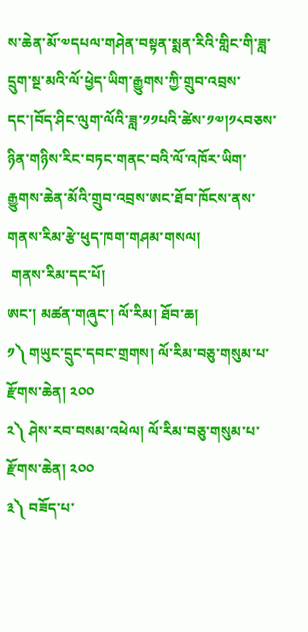ས་ཆེན་མོ་༧དཔལ་གཤེན་བསྟན་སྨན་རིའི་གླིང་གི་ཟླ་དྲུག་སྔ་མའི་ལོ་ཕྱེད་ཡིག་རྒྱུགས་ཀྱི་གྲུབ་འབྲས་དང་།བོད་ཤིང་ལུག་ལོའི་ཟླ་༡༡པའི་ཚེས་༡༧།༡༨བཅས་ཉིན་གཉིས་རིང་བཏང་གནང་བའི་ལོ་འཁོར་ཡིག་རྒྱུགས་ཆེན་མོའི་གྲུབ་འབྲས་ཨང་ཐོབ་ཁོངས་ནས་གནས་རིམ་རྩེ་ཕུད་ཁག་གཤམ་གསལ།
 གནས་རིམ་དང་པོ།
ཨང་། མཚན་གཞུང་། ལོ་རིམ། ཐོབ་ཆ།
༡༽ གཡུང་དྲུང་དབང་གྲགས། ལོ་རིམ་བཅུ་གསུམ་པ་རྫོགས་ཆེན། ༢༠༠
༢༽ ཤེས་རབ་བསམ་འཕེལ། ལོ་རིམ་བཅུ་གསུམ་པ་རྫོགས་ཆེན། ༢༠༠
༣༽ བཟོད་པ་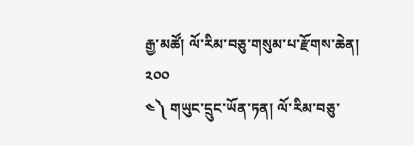རྒྱ་མཚོ། ལོ་རིམ་བཅུ་གསུམ་པ་རྫོགས་ཆེན། ༢༠༠
༤༽ གཡུང་དྲུང་ཡོན་ཏན། ལོ་རིམ་བཅུ་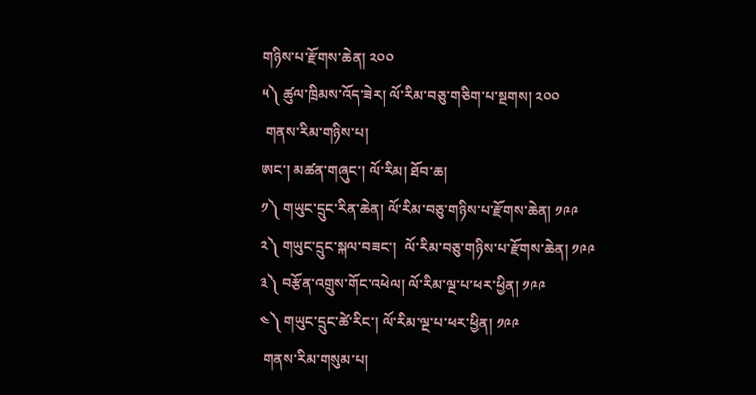གཉིས་པ་རྫོགས་ཆེན། ༢༠༠
༥༽ ཚུལ་ཁྲིམས་འོད་ཟེར། ལོ་རིམ་བཅུ་གཅིག་པ་སྔགས། ༢༠༠
 གནས་རིམ་གཉིས་པ།
ཨང་། མཚན་གཞུང་། ལོ་རིམ། ཐོབ་ཆ།
༡༽ གཡུང་དྲུང་རིན་ཆེན། ལོ་རིམ་བཅུ་གཉིས་པ་རྫོགས་ཆེན། ༡༩༩
༢༽ གཡུང་དྲུང་སྐལ་བཟང་།  ལོ་རིམ་བཅུ་གཉིས་པ་རྫོགས་ཆེན། ༡༩༩
༣༽ བརྩོན་འགྲུས་གོང་འཕེལ། ལོ་རིམ་ལྔ་པ་ཕར་ཕྱིན། ༡༩༩
༤༽ གཡུང་དྲུང་ཚེ་རིང་། ལོ་རིམ་ལྔ་པ་ཕར་ཕྱིན། ༡༩༩
 གནས་རིམ་གསུམ་པ།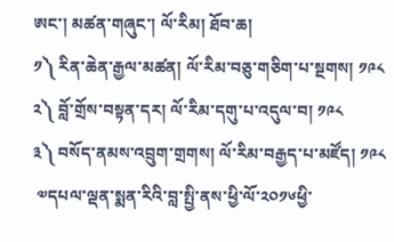ཨང་། མཚན་གཞུང་། ལོ་རིམ། ཐོབ་ཆ།
༡༽ རིན་ཆེན་རྒྱལ་མཚན། ལོ་རིམ་བཅུ་གཅིག་པ་སྔགས། ༡༩༨
༢༽ བློ་གྲོས་བསྟན་དར། ལོ་རིམ་དགུ་པ་འདུལ་བ། ༡༩༨
༣༽ བསོད་ནམས་འབྲུག་གྲགས། ལོ་རིམ་བརྒྱད་པ་མཛོད། ༡༩༨
 ༧དཔལ་ལྡན་སྨན་རིའི་བླ་སྤྱི་ནས་ཕྱི་ལོ་༢༠༡༦ཕྱི་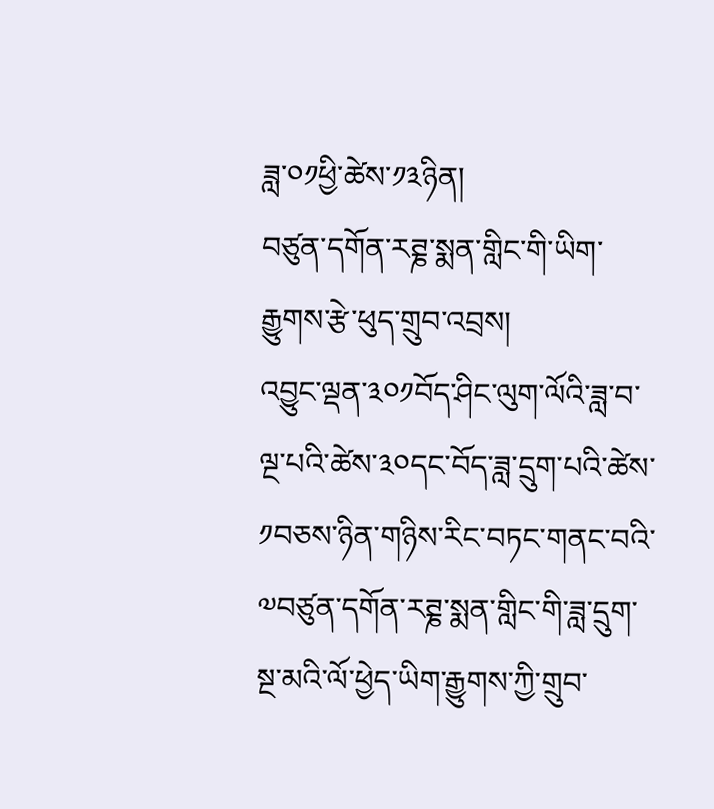ཟླ་༠༡ཕྱི་ཚེས་༡༣ཉིན།
བཙུན་དགོན་རཊྞ་སྨན་གླིང་གི་ཡིག་རྒྱུགས་རྩེ་ཕུད་གྲུབ་འབྲས།
འབྱུང་ལྡན་༣༠༡བོད་ཤིང་ལུག་ལོའི་ཟླ་བ་ལྔ་པའི་ཚེས་༣༠དང་བོད་ཟླ་དྲུག་པའི་ཚེས་༡བཅས་ཉིན་གཉིས་རིང་བཏང་གནང་བའི་༧བཙུན་དགོན་རཊྞ་སྨན་གླིང་གི་ཟླ་དྲུག་སྔ་མའི་ལོ་ཕྱེད་ཡིག་རྒྱུགས་ཀྱི་གྲུབ་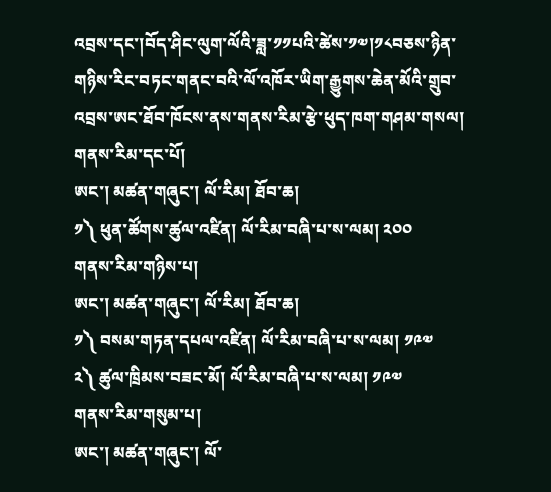འབྲས་དང་།བོད་ཤིང་ལུག་ལོའི་ཟླ་༡༡པའི་ཚེས་༡༧།༡༨བཅས་ཉིན་གཉིས་རིང་བཏང་གནང་བའི་ལོ་འཁོར་ཡིག་རྒྱུགས་ཆེན་མོའི་གྲུབ་འབྲས་ཨང་ཐོབ་ཁོངས་ནས་གནས་རིམ་རྩེ་ཕུད་ཁག་གཤམ་གསལ།
གནས་རིམ་དང་པོ།
ཨང་། མཚན་གཞུང་། ལོ་རིམ། ཐོབ་ཆ།
༡༽ ཕུན་ཚོགས་ཚུལ་འཛིན། ལོ་རིམ་བཞི་པ་ས་ལམ། ༢༠༠
གནས་རིམ་གཉིས་པ།
ཨང་། མཚན་གཞུང་། ལོ་རིམ། ཐོབ་ཆ།
༡༽ བསམ་གཏན་དཔལ་འཛིན། ལོ་རིམ་བཞི་པ་ས་ལམ། ༡༩༧
༢༽ ཚུལ་ཁྲིམས་བཟང་མོ། ལོ་རིམ་བཞི་པ་ས་ལམ། ༡༩༧
གནས་རིམ་གསུམ་པ།
ཨང་། མཚན་གཞུང་། ལོ་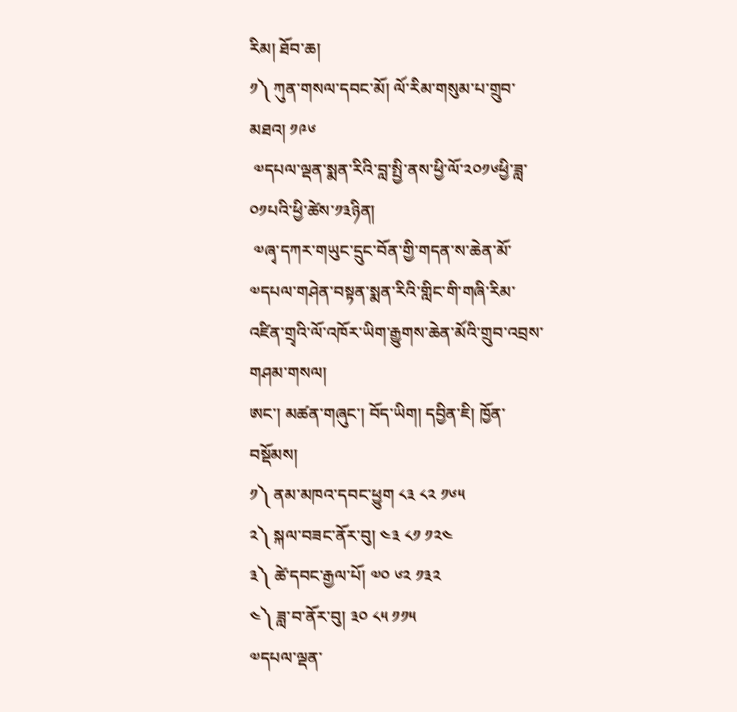རིམ། ཐོབ་ཆ།
༡༽ ཀུན་གསལ་དབང་མོ། ལོ་རིམ་གསུམ་པ་གྲུབ་མཐའ། ༡༩༦
 ༧དཔལ་ལྡན་སྨན་རིའི་བླ་སྤྱི་ནས་ཕྱི་ལོ་༢༠༡༦ཕྱི་ཟླ་༠༡པའི་ཕྱི་ཚེས་༡༣ཉིན།
 ༧ཞྭ་དཀར་གཡུང་དྲུང་བོན་གྱི་གདན་ས་ཆེན་མོ་༧དཔལ་གཤེན་བསྟན་སྨན་རིའི་གླིང་གི་གཞི་རིམ་འཛིན་གྲྭའི་ལོ་འཁོར་ཡིག་རྒྱུགས་ཆེན་མོའི་གྲུབ་འབྲས་གཤམ་གསལ།
ཨང་། མཚན་གཞུང་། བོད་ཡིག། དབྱིན་ཇི། ཁྱོན་བསྡོམས།
༡༽ ནམ་མཁའ་དབང་ཕྱུག ༨༣ ༨༢ ༡༦༥
༢༽ སྐལ་བཟང་ནོར་བུ། ༤༣ ༨༡ ༡༢༤
༣༽ ཚེ་དབང་རྒྱལ་པོ། ༧༠ ༦༢ ༡༣༢
༤༽ ཟླ་བ་ནོར་བུ། ༣༠ ༨༥ ༡༡༥
༧དཔལ་ལྡན་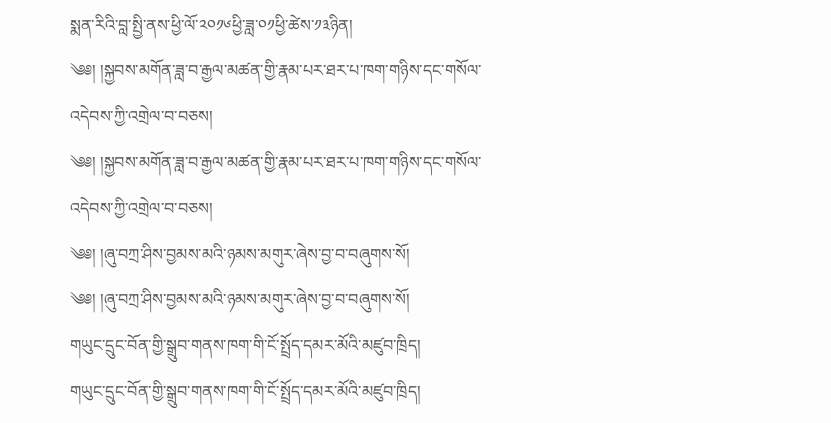སྨན་རིའི་བླ་སྤྱི་ནས་ཕྱི་ལོ་༢༠༡༦ཕྱི་ཟླ་༠༡ཕྱི་ཚེས་༡༣ཉིན།
༄༅། །སྐྱབས་མགོན་ཟླ་བ་རྒྱལ་མཚན་གྱི་རྣམ་པར་ཐར་པ་ཁག་གཉིས་དང་གསོལ་འདེབས་ཀྱི་འགྲེལ་བ་བཅས།
༄༅། །སྐྱབས་མགོན་ཟླ་བ་རྒྱལ་མཚན་གྱི་རྣམ་པར་ཐར་པ་ཁག་གཉིས་དང་གསོལ་འདེབས་ཀྱི་འགྲེལ་བ་བཅས།
༄༅། །ཞུ་བཀྲ་ཤིས་བྱམས་མའི་ཉམས་མགུར་ཞེས་བྱ་བ་བཞུགས་སོ།
༄༅། །ཞུ་བཀྲ་ཤིས་བྱམས་མའི་ཉམས་མགུར་ཞེས་བྱ་བ་བཞུགས་སོ།
གཡུང་དྲུང་བོན་གྱི་སྒྲུབ་གནས་ཁག་གི་ངོ་སྤྲོད་དམར་མོའི་མཛུབ་ཁྲིད།
གཡུང་དྲུང་བོན་གྱི་སྒྲུབ་གནས་ཁག་གི་ངོ་སྤྲོད་དམར་མོའི་མཛུབ་ཁྲིད།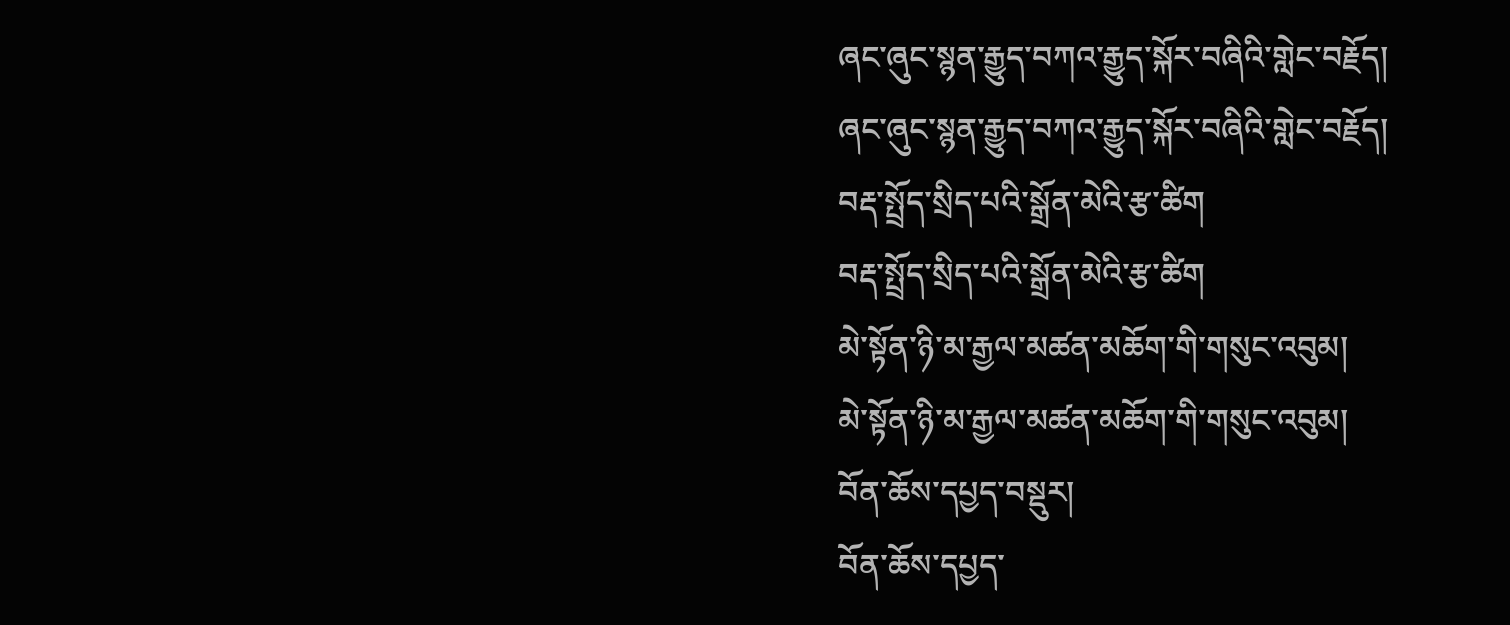ཞང་ཞུང་སྙན་རྒྱུད་བཀའ་རྒྱུད་སྐོར་བཞིའི་གླེང་བརྗོད།
ཞང་ཞུང་སྙན་རྒྱུད་བཀའ་རྒྱུད་སྐོར་བཞིའི་གླེང་བརྗོད།
བརྡ་སྤྲོད་སྲིད་པའི་སྒྲོན་མེའི་རྩ་ཚིག
བརྡ་སྤྲོད་སྲིད་པའི་སྒྲོན་མེའི་རྩ་ཚིག
མེ་སྟོན་ཉི་མ་རྒྱལ་མཚན་མཆོག་གི་གསུང་འབུམ།
མེ་སྟོན་ཉི་མ་རྒྱལ་མཚན་མཆོག་གི་གསུང་འབུམ།
བོན་ཆོས་དཔྱད་བསྡུར།
བོན་ཆོས་དཔྱད་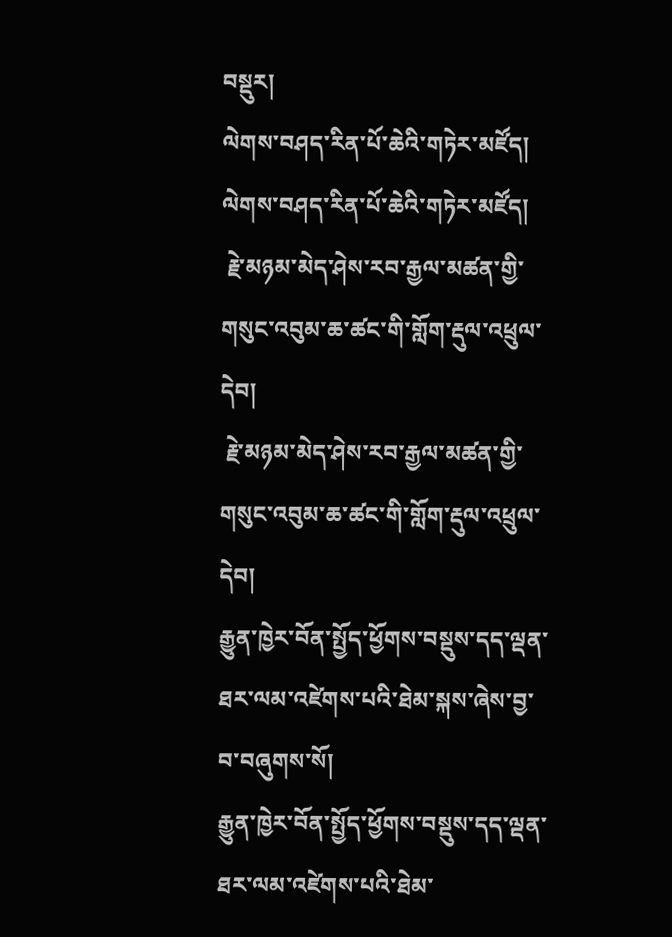བསྡུར།
ལེགས་བཤད་རིན་པོ་ཆེའི་གཏེར་མཛོད།
ལེགས་བཤད་རིན་པོ་ཆེའི་གཏེར་མཛོད།
 རྗེ་མཉམ་མེད་ཤེས་རབ་རྒྱལ་མཚན་གྱི་གསུང་འབུམ་ཆ་ཚང་གི་གློག་རྡུལ་འཕྲུལ་དེབ།
 རྗེ་མཉམ་མེད་ཤེས་རབ་རྒྱལ་མཚན་གྱི་གསུང་འབུམ་ཆ་ཚང་གི་གློག་རྡུལ་འཕྲུལ་དེབ།
རྒྱུན་ཁྱེར་བོན་སྤྱོད་ཕྱོགས་བསྡུས་དད་ལྡན་ཐར་ལམ་འཛེགས་པའི་ཐེམ་སྐས་ཞེས་བྱ་བ་བཞུགས་སོ།
རྒྱུན་ཁྱེར་བོན་སྤྱོད་ཕྱོགས་བསྡུས་དད་ལྡན་ཐར་ལམ་འཛེགས་པའི་ཐེམ་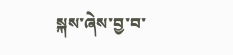སྐས་ཞེས་བྱ་བ་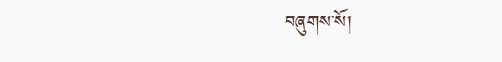བཞུགས་སོ།